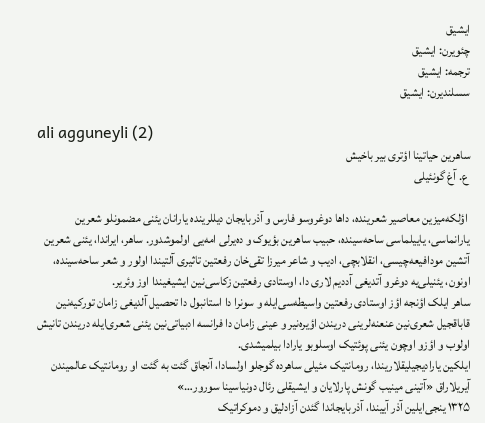ایشیق
چئویرن: ایشیق
ترجمه: ایشیق
سسلندیرن: ایشیق

ali agguneyli (2)
ساهرین حیاتینا اؤتری بیر باخیش
 ع. آغ گونئیلی

 اؤلکه‌میزین معاصیر شعرینده، داها دوغروسو فارس و آذربایجان دیللرینده یارانان یئنی مضمونلو شعرین یارانماسی، یاییلماسی ساحه‌سینده، حبیب ساهرین بؤیوک و ده‌یرلی امه‌یی اولموشدور. ساهر،‌ ایراندا، یئنی شعرین آتشین مودافیعه‌چیسی،‌ انقلابچی، ادیب و شاعر میرزا تقی‌خان رفعتین تاثیری آلتیندا اولور و شعر ساحه‌سینده، اونون، یئنیلی‌یه دوغرو آتدیغی آددیم لاری دا، اوستادی رفعتین زکاسی‌نین ‌ایشیغیندا اوز وئریر.
ساهر ‌ایلک اؤنجه اؤز اوستادی رفعتین واسیطه‌سی‌ایله و سونرا دا استانبول دا تحصیل آلدیغی زامان تورکیه‌نین قاباقجیل شعری‌نین عنعنه‌لرینی دریندن اؤیره‌نیر و عینی زامان دا فرانسه ادبیاتی‌نین یئنی شعری‌ایله دریندن تانیش اولوب و اؤزو اوچون یئنی پوئتیک اوسلوبو یارادا بیلمیشدی.
ایلکین یارادیجیلیقلاریندا، رومانتیک مئیلی ساهرده گوجلو اولسادا، آنجاق گئت به گئت او رومانتیک عالمیندن آیریلاراق «آتینی مینیب گونش پارلایان و ‌ایشیقلی رئال دونیاسینا سورور…»
۱۳۲۵ ینجی‌ایلین آذر آییندا، آذربایجاندا گئدن آزادلیق و دموکراتیک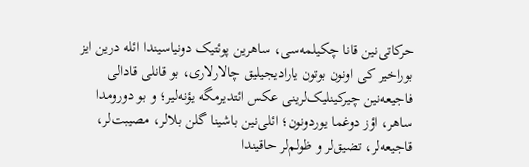حرکاتی‌نین قانا چکیلمه‌سی، ساهرین پوئتیک دونیاسیندا ائله درین ‌ایز بوراخیر کی اونون بوتون یارادیجیلیق چالارلاری، بو قانلی قادالی فاجیعه‌نین چیرکینلیک‌لرینی عکس ائتدیرمگه یؤنه‌لیر؛ و بو دورومدا ساهر، اؤز دوغما یوردونون؛ ائلی‌نین باشینا گلن بلالر، مصیبت‌لر، قاجیعه‌لر، تضیق‌لر و ظولم‌لر حاقیندا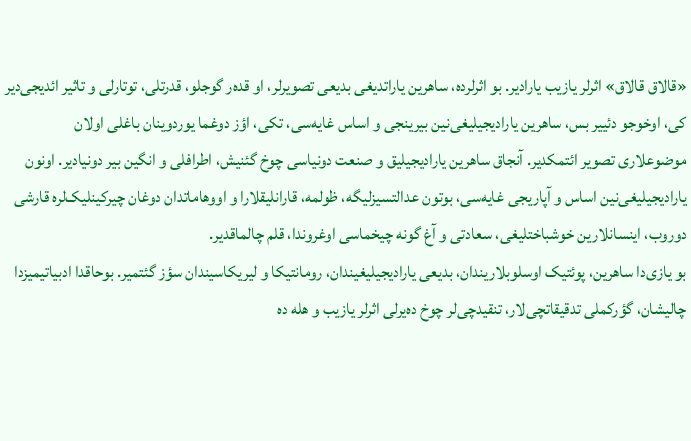«قالاق قالاق» اثرلر یازیب یارادیر. بو اثرلرده، ساهرین یاراتدیغی بدیعی تصویرلر، او قده‌ر گوجلو، قدرتلی، توتارلی و تاثیر ائدیجی‌دیر کی، اوخوجو دئییر بس، ساهرین یارادیجیلیغی‌نین بیرینجی و اساس غایه‌سی، تکی، اؤز دوغما یوردوینان باغلی اولان موضوعلاری تصویر ائتمکدیر. آنجاق ساهرین‌ یاراد‌‌‌یجیلیق و صنعت دونیاسی چوخ گئنیش، اطرافلی و انگین بیر دونیادیر. اونون یارادیجیلیغی‌نین اساس و آپاریجی غایه‌سی، بوتون عدالتسیزلیگه، ظولمه، قارانلیقلارا و اووهاماتدان دوغان چیر‌کینلیک‌لره قارشی دوروب، ‌اینسانلارین خوشباختلیغی، سعادتی و آغ گونه چیخماسی اوغروندا، قلم چالماقدیر.
بو یازی‌دا ساهرین، پوئتیک اوسلوبلاریندان، بدیعی یارادیجیلیغیندان، رومانتیکا و لیریکاسیندان سؤز گئتمیر. بوحاقدا ادبیاتیمیزدا چالیشان، گؤرکملی تدقیقاتچی‌لار، تنقیدچی‌لر چوخ ده‌یرلی اثرلر یازیب و هله ده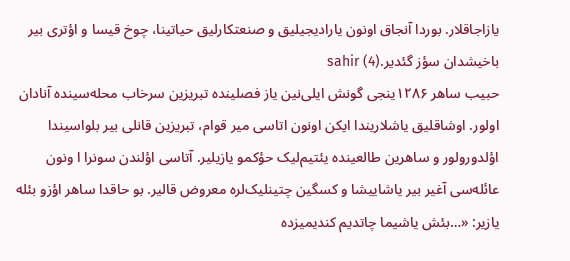یازاجاقلار. بوردا آنجاق اونون یارادیجیلیق و صنعتکارلیق حیاتینا، چوخ قیسا و اؤتری بیر باخیشدان سؤز گئدیر.sahir (4)
حبیب ساهر ۱۲۸۶ینجی گونش ایلی‌نین یاز فصلینده تبریزین سرخاب محله‌سینده آنادان اولور. اوشاقلیق یاشلاریندا ایکن اونون اتاسی میر قوام، تبریزین قانلی بیر بلواسیندا اؤلدورولور و ساهرین طالعینده یئتیم‌لیک حؤکمو یازیلیر. آتاسی اؤلندن سونرا ا ونون عائله‌سی آغیر بیر یاشاییشا و کسگین چتینلیک‌لره معروض قالیر. بو حاقدا ساهر اؤزو بئله یازیر: «…بئش یاشیما چاتدیم کندیمیزده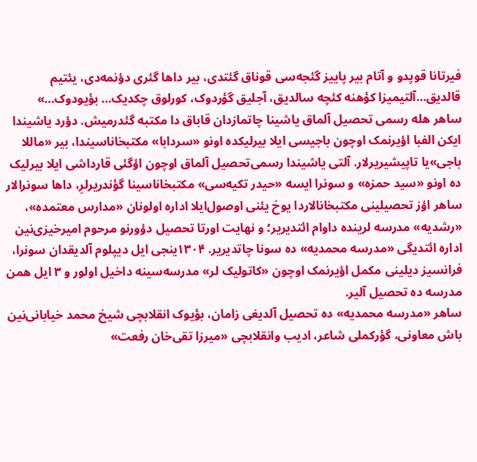فیرتانا قوپدو و آتام بیر پاییز گئجه‌سی قوناق گئتدی، بیر داها گئری دؤنمه‌دی، یئتیم قالدیق…آلتیمیزا کؤهنه کئچه سالدیق، آجلیق گؤردوک، کورلوق چکدیک… بؤیودوک…»
ساهر هله رسمی ‌‌تحصیل آلماق یاشینا چاتمازدان قاباق دا مکتبه گئد‌رمیش. دؤرد یاشیندا ایکن الفبا اؤیرنمک اوچون باجیسی ایلا بیرلیکده اونو «سردابا» مکتبخاناسیندا، بیر «ماللا باجی»یا تاپیشیریرلار. آلتی یاشیندا رسمی‌‌تحصیل آلماق اوچون اؤگئی قارداشی ایلا بیرلیک ده اونو «سید حمزه» و سونرا ایسه «حیدر تکیه‌سی» مکتبخاناسینا گؤندریرلرِ، داها سونرالار ساهر اؤز تحصیلینی مکتبخانالاردا یوخ یئنی اوصول‌ایلا اداره اولونان «مدارس معتمده»، «رشدیه» مدرسه لرینده داوام ائتدیریر؛ و نهایت اورتا تحصیل دؤورنو مرحوم امیرخیزی‌نین اداره ائتدیگی «مدرسه محمدیه» ده سونا چاتدیریر. ۱۳۰۴ینجی ایل دیپلوم آلدیقدان سونرا، فرانسیز دیلینی مکمل اؤیرنمک اوچون «کاتولیک لر» مدرسه‌سینه داخیل اولور و ۳ ایل همن مدرسه ده تحصیل آلیر.
ساهر «مدرسه محمد‌یه» ده تحصیل آلدیغی زامان، بؤیوک انقلابچی شیخ محمد خیابانی‌نین باش معاونی، گؤرکملی شاعر، ادیب وانقلابچی «میرزا تقی‌خان رفعت»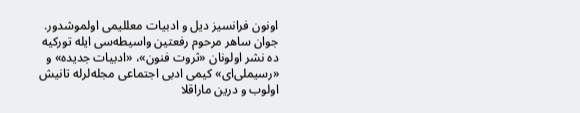اونون فرانسیز دیل و ادبیات معللیمی ‌‌اولموشدور. جوان ساهر مرحوم رفعتین واسیطه‌سی ایله تورکیه ده نشر اولونان «ثروت فنون»، «ادبیات جدیده» و «رسیملی‌ای» کیمی ‌‌ادبی ‌اجتماعی مجله‌لرله تانیش اولوب و درین ماراقلا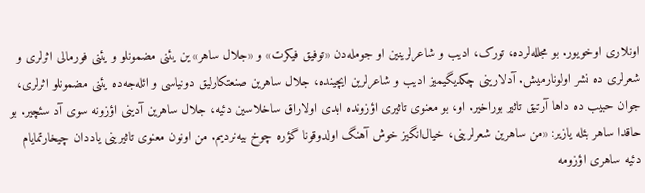اونلاری اوخویور. بو مجلله‌لرده، تورک، ادیب و شاعرلرینین او جومله‌دن «توفیق فیکرت» و «جلال ساهر» ین یئنی مضمونلو و یئنی فورمالی اثرلری و شعرلری ده نشر اولونارمیش. آدلارینی چکدیگیمیز ادیب و شاعرلرین ‌ایچینده، جلال ساهرین صنعتکارلیق دونیاسی و ائله‌جه‌ده یئنی مضمونلو اثرلری، جوان حبیب ده داها آرتیق تاثیر بوراخیر. او، بو معنوی تاثیری اؤزونده ابدی اولاراق ساخلاسین دئیه، جلال ساهرین آدینی اؤزونه سوی آد سئچیر. بو حاقدا ساهر بئله یازیر: «من ساهرین شعرلرینی، خیال‌انگیز خوش آهنگ اولدوقونا گؤره چوخ بیه‌نردیم. من اونون معنوی تاثیرینی یاددان چیخارتمایام دئیه ساهری اؤزومه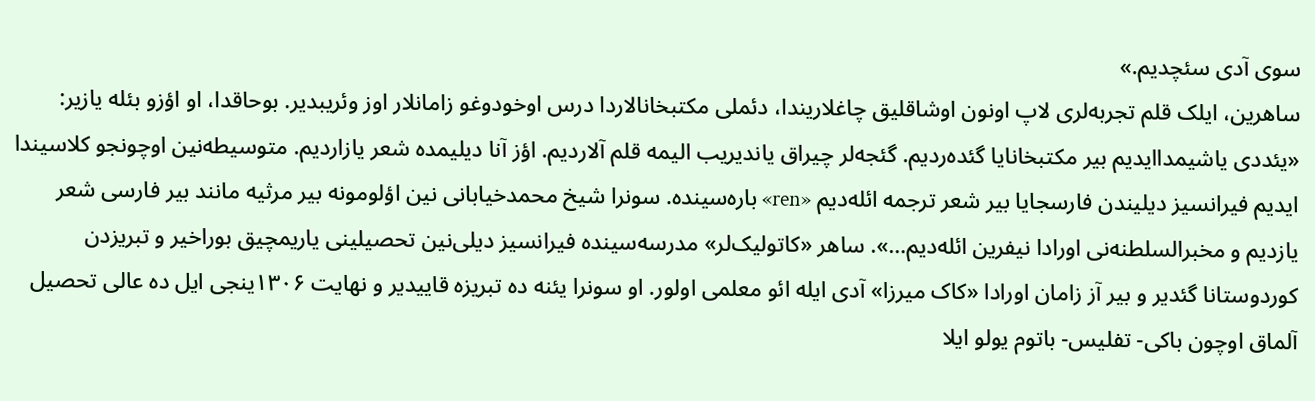سوی آدی سئچدیم.»
ساهرین، ایلک قلم تجربه‌لری لاپ اونون اوشاقلیق چاغلاریندا، دئملی مکتبخانالاردا درس اوخودوغو زامانلار اوز وئریبدیر. بوحاقدا، او اؤزو بئله یازیر: «یئددی یاشیمداایدیم بیر مکتبخانایا گئده‌ردیم. گئجه‌لر چیراق یاندیریب الیمه قلم آلاردیم. اؤز آنا دیلیمده شعر یازاردیم. متوسیطه‌نین اوچونجو کلاسیندا ایدیم فیرانسیز دیلیندن فارسجایا بیر شعر ترجمه ائله‌دیم «ren» باره‌سینده. سونرا شیخ محمدخیابانی نین اؤلومونه بیر مرثیه مانند بیر فارسی شعر یازدیم و مخبرالسلطنه‌نی اورادا نیفرین ائله‌دیم…». ساهر «کاتولیک‌لر» مدرسه‌سینده فیرانسیز دیلی‌نین تحصیلینی یاریمچیق بوراخیر و تبریزدن کوردوستانا گئدیر و بیر آز زامان اورادا «کاک میرزا» آدی ایله ائو معلمی ‌‌اولور. او سونرا یئنه ده تبریزه قاییدیر و نهایت ۱۳۰۶ینجی ایل ده عالی تحصیل آلماق اوچون باکی- تفلیس- باتوم یولو ایلا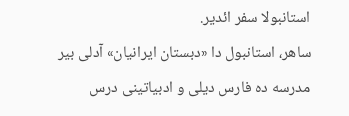استانبولا سفر ائدیر.
ساهر، استانبول دا «دبستان ایرانیان» آدلی بیر مدرسه ده فارس دیلی و ادبیاتینی درس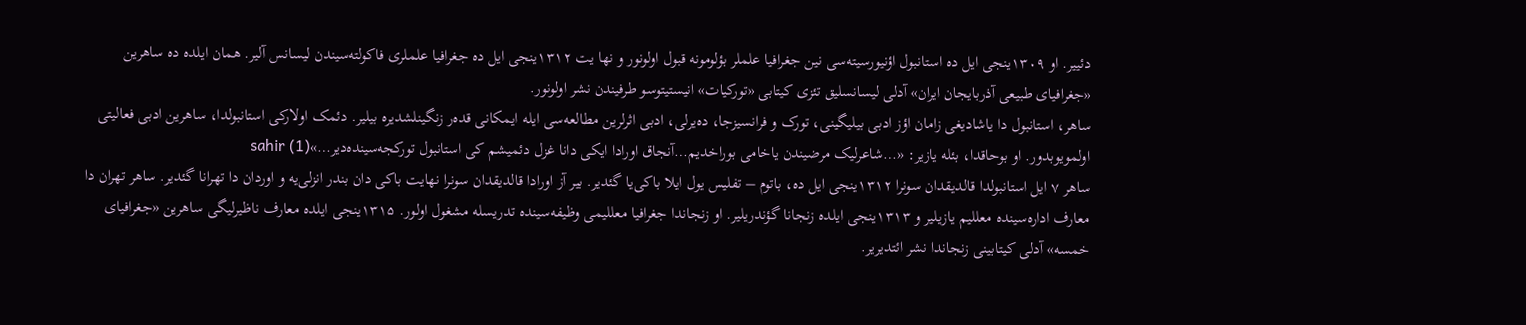دئییر. او ۱۳۰۹ینجی ایل ده استانبول اؤنیورسیته‌سی نین جغرافیا علملر بؤلومونه قبول اولونور و نها یت ۱۳۱۲ینجی ایل ده جغرافیا علملری فاکولته‌سیندن لیسانس آلیر. همان ایلده ده ساهرین «جغرافیای طبیعی آذربایجان ایران» آدلی لیسانسلیق تئزی کیتابی «تورکیات» انیستیتوسو طرفیندن نشر اولونور.
ساهر، استانبول دا یاشادیغی زامان اؤز ادبی بیلیگینی، تورک و فرانسیزجا، ده‌یرلی، ادبی اثرلرین مطالعه‌سی ایله ‌ایمکانی قده‌ر زنگینلشدیره بیلیر. دئمک اولارکی استانبولدا، ساهرین ادبی فعالیتی اولمویوبدور. او بوحاقدا، بئله یازیر: «…شاعرلیک مرضیندن یاخامی ‌‌بوراخدیم…آنجاق اورادا ایکی دانا غزل دئمیشم کی استانبول تورکجه‌سینده‌دیر…»sahir (1)
ساهر ۷ ایل استانبولدا قالدیقدان سونرا ۱۳۱۲ینجی ایل ده، باتوم – تفلیس یول ایلا باکی‌یا گئدیر. بیر آز اورادا قالدیقدان سونرا نهایت باکی دان بندر انزلی‌یه و اوردان دا تهرانا گئدیر. ساهر تهران دا معارف اداره‌سینده معللیم یازیلیر و ۱۳۱۳ینجی ایلده زنجانا گؤندریلیر. او زنجاندا جغرافیا معللیمی ‌‌وظیفه‌سینده تدریسله مشغول اولور. ۱۳۱۵ینجی ایلده معارف ناظیرلیگی ساهرین «جغرافیای خمسه» آدلی کیتابینی زنجاندا نشر ائتدیریر.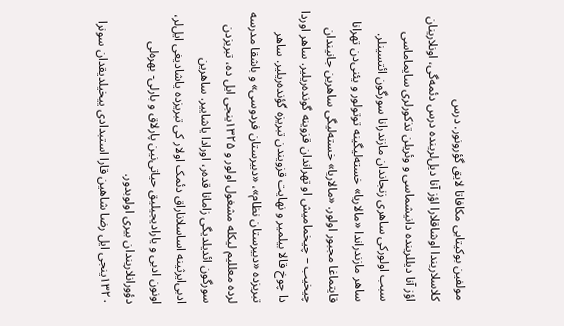مولفین بوکیتابی مکافاتا لایق گؤرونور. درس کلاسلاریندا ‌اوشاقلارا اؤز آنا دیل‌لرینده درس دئمه‌گی، اونلارینان اؤز آنا دیللرینده دانیشماسی و وئریلن تذکورلری سایماماسی سبب اولورکی ساهری زنجاندان مازندرانا سورگون ائتسینلر. ساهر مازندراندا «مالاریا» خسته‌لیگینه توتولور و یئنی‌دن تهرانا قایتماغا مجبور اولور. «مالاریا» خسته‌لیگی ساهرین جانیندان چیخیب – چیخمامیش او تهراندان قزوینه گونده‌ریلیر. ساهر اوردا دا چوخ قالا بیلمیر و نهایت قزویندن تبریزه گؤنده‌ریلیر. ساهر تبریزده «دبیرستان نظام»، «دبیرستان فردوسی» و باشقا مدرسه لرده معللیم لیکله مشغول اولور و ۱۳۲۵ینجی ایل ده، تبریزدن سورگون ائدیلدیگی زامانا قده‌ر، اورادا یاشاییر. ساهرین ادبی‌ایرثینه اساسلاناراق دئمک اولار کی تبریزده یاشادیغی ایل‌لر، اونون ادبی و یارادیجیلیق حیاتی‌نین پارلاق و بارلی- بهره‌لی دؤورانلاریندان بیری اولوبدور.
۱۳۲۰ینجی ایل رضا شاهین قارا‌ استبدادی ییخیلدیقدان سونرا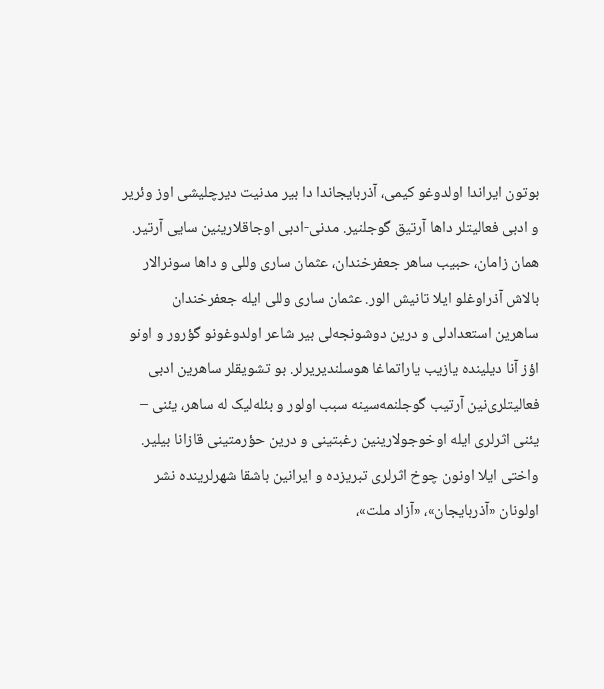بوتون ایراندا اولدوغو کیمی، آذربایجاندا دا بیر مدنیت دیرچلیشی اوز وئریر و ادبی فعالیتلر داها آرتیق گوجلنیر. مدنی-ادبی اوجاقلارینین سایی آرتیر. همان زامان، حبیب ساهر جعفرخندان، عثمان ساری وللی و داها سونرالار بالاش آذراوغلو ایلا تانیش الور. عثمان ساری وللی ایله جعفرخندان ساهرین ‌استعدادلی و درین دوشونجه‌لی بیر شاعر اولدوغونو گؤرور و اونو اؤز آنا دیلینده یازیب یاراتماغا هوسلندیریرلر. بو تشویقلر ساهرین ادبی فعالیتلری‌نین آرتیب گوجلنمه‌سینه سبب اولور و بئله‌لیک له ساهر، یئنی – یئنی اثرلری ایله اوخوجولارینین رغبتینی و درین حؤرمتینی قازانا بیلیر. واختی ایلا اونون چوخ اثرلری تبریزده و ایرانین باشقا شهرلرینده نشر اولونان «آذربایجان»، «آزاد ملت»،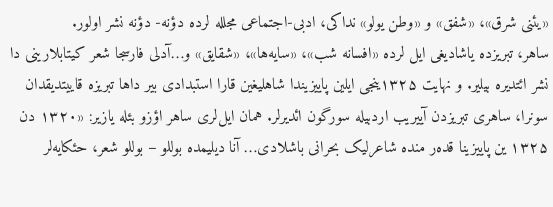«یئنی شرق»، «شفق» و «وطن یولو» نداکی، ادبی-اجتماعی مجلله لرده دؤنه- دؤنه نشر اولور.
ساهر، تبریزده یاشادیغی ایل لرده «افسانه شب»، «سایه‌ها»، «شقایق» و…آدلی فارسجا شعر کیتابلارینی دا نشر ائتدیره بیلیر. و نهایت ۱۳۲۵ینجی ایلین پاییزیندا شاهلیغین قارا استبدادی بیر داها تبریزه قاییتدیقدان سونرا، ساهری تبریزدن آییریب اردبیله سورگون ائدیرلر. همان ایل‌لری ساهر اؤزو بئله یازیر: «۱۳۲۰ دن ۱۳۲۵ ین پاییزینا قده‌ر منده شاعرلیک بحرانی باشلادی… آنا دیلیمده بوللو – بوللو شعر، حئکایه‌لر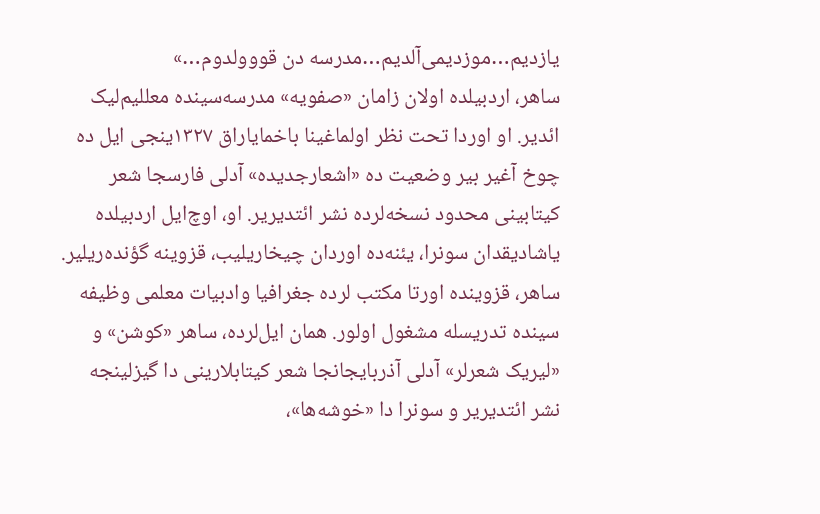یازدیم…موزدیمی‌‌آلدیم…مدرسه دن قووولدوم…»
ساهر، اردبیلده اولان زامان «صفویه» مدرسه‌سینده معللیم‌لیک ائدیر. او اوردا تحت نظر اولماغینا باخمایاراق ۱۳۲۷ینجی ایل ده چوخ آغیر بیر وضعیت ده «اشعارجدیده» آدلی فارسجا شعر کیتابینی محدود نسخه‌لرده نشر ائتدیریر. او، اوچ‌ایل اردبیلده یاشادیقدان سونرا، یئنه‌ده اوردان چیخاریلیب، قزوینه گؤنده‌ریلیر.
ساهر، قزوینده اورتا مکتب لرده جغرافیا وادبیات معلمی ‌‌وظیفه سینده تدریسله مشغول اولور. همان ایل‌لرده، ساهر «کوشن» و «لیریک شعرلر» آدلی آذربایجانجا شعر کیتابلارینی دا گیزلینجه نشر ائتدیریر و سونرا دا «خوشه‌ها»،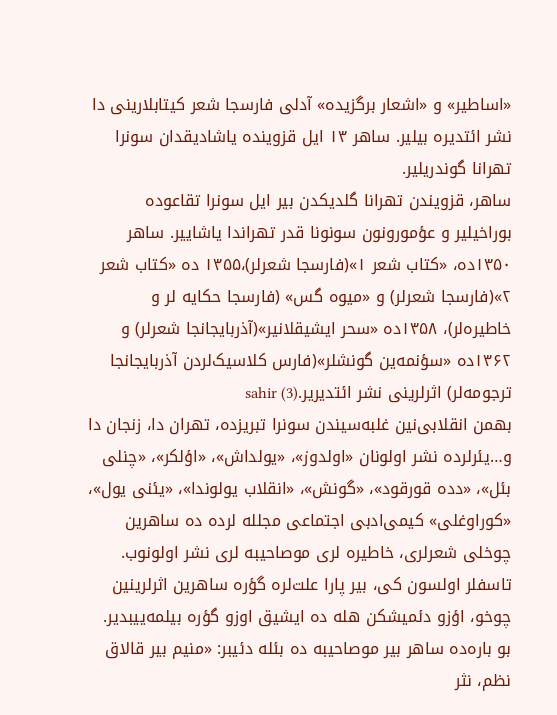«اساطیر» و «اشعار برگزیده» آدلی فارسجا شعر کیتابلارینی دا نشر ائتدیره بیلیر. ساهر ۱۳ ایل قزوینده یاشادیقدان سونرا تهرانا گوندریلیر.
ساهر، قزویندن تهرانا گلدیکدن بیر ایل سونرا تقاعوده بوراخیلیر و عؤمورونون سونونا قدر تهراندا یاشاییر. ساهر ۱۳۵۰ده، «کتاب شعر ۱»(فارسجا شعرلر)،۱۳۵۵ ده «کتاب شعر ۲»(فارسجا شعرلر) و «میوه گس» (فارسجا حکایه لر و خاطیره‌لر)، ۱۳۵۸ده «سحر ایشیقلانیر»(آذربایجانجا شعرلر) و ۱۳۶۲ده «سؤنمه‌ین گونشلر»(فارس کلاسیک‌لردن آذربایجانجا ترجومه‌لر) اثرلرینی نشر ائتدیریر.sahir (3)
بهمن انقلابی‌نین غلبه‌سیندن سونرا تبریزده، تهران دا، زنجان دا و…یئرلرده نشر اولونان «اولدوز»، «یولداش»، «اؤلکر»، «چنلی بئل»، «دده قورقود»، «گونش»، «انقلاب یولوندا»، «یئنی یول»، «کوراوغلی» کیمی‌‌ادبی اجتماعی مجلله لرده ده ساهرین چوخلی شعرلری، خاطیره لری موصاحیبه لری نشر اولونوب. تاسفلر اولسون کی، بیر پارا علت‌لره گؤره ساهرین اثرلرینین چوخو، اؤزو دئمیشکن هله ده ایشیق اوزو گؤره بیلمه‌ییبدیر. بو باره‌ده ساهر بیر موصاحیبه ده بئله دئیبر: «منیم بیر قالاق نظم، نثر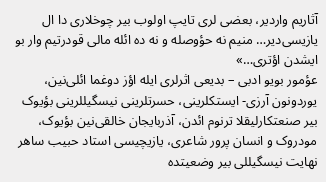آثاریم واردیر، بعضی لری تایپ اولوب بیر چوخلاری دا ال یازیسی‌دیر… منیم نه حؤوصله و نه ده ائله مالی قودرتیم وار بو ایشدن اؤتری…»
عؤمور بویو ادبی – بدیعی اثرلری ایله اؤز دوغما ائلی‌نین، یوردونون آرزی- ایستکلرینی، حسرتلرینی نیسگیللرینی بؤیوک بیر صنعتکارلیقلا ترنوم ائدن، آذربایجان خالقی‌نین بؤیوک، مودروک و انسان پرور شاعری، یازیچیسی استاد حبیب ساهر نهایت نیسگیللی بیر وضعیتده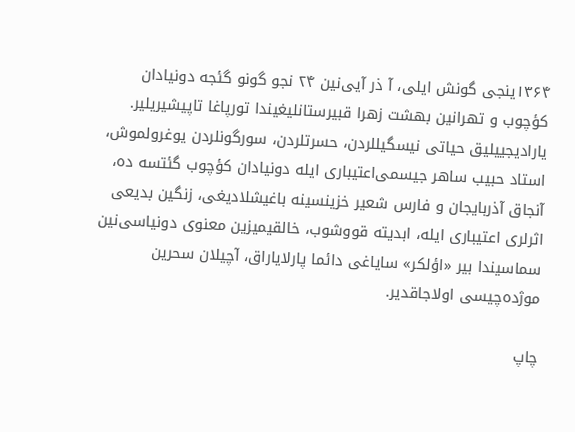۱۳۶۴ینجی گونش ایلی، آ ذر‌ آیی‌نین ۲۴ نجو گونو گئجه دونیادان کؤچوب و تهرانین بهشت زهرا قبیرستانلیغیندا تورپاغا تاپیشیریلیر.
یارادیجییلیق حیاتی نیسگیللردن، حسرتلردن، سورگونلردن یوغرولموش، استاد حبیب ساهر جیسمی‌‌اعتیباری ایله دونیادان کؤچوب گئتسه ده، آنجاق آذربایجان و فارس شعیر خزینسینه باغیشلادیغی، زنگین بدیعی اثرلری اعتیباری ایله، ابدیته قووشوب، خالقیمیزین معنوی دونیاسی‌نین سماسیندا بیر «اؤلکر» سایاغی دائما پارلایاراق، آچیلان سحرین موژده‌چیسی اولاجاقدیر.

چاپ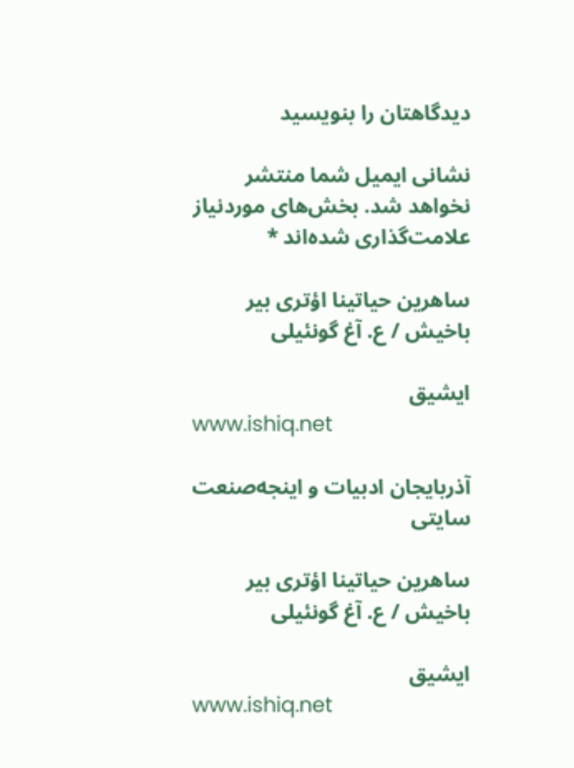دیدگاهتان را بنویسید

نشانی ایمیل شما منتشر نخواهد شد. بخش‌های موردنیاز علامت‌گذاری شده‌اند *

ساهرین حیاتینا اؤتری بیر باخیش / ع. آغ گونئیلی

ایشیق
www.ishiq.net

آذربایجان ادبیات و اینجه‌صنعت سایتی

ساهرین حیاتینا اؤتری بیر باخیش / ع. آغ گونئیلی

ایشیق
www.ishiq.net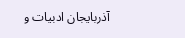آذربایجان ادبیات و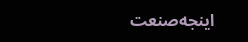اینجه‌صنعت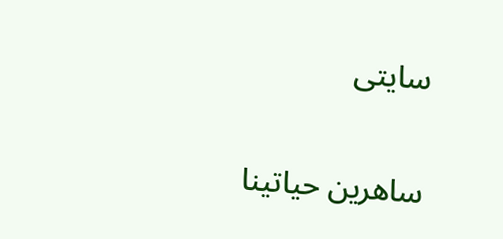سایتی

ساهرین حیاتینا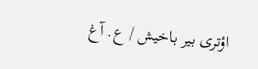اؤتری بیر باخیش / ع. آغ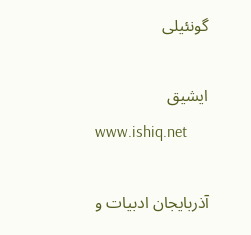گونئیلی

ایشیق
www.ishiq.net

آذربایجان ادبیات و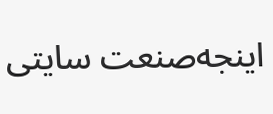اینجه‌صنعت سایتی